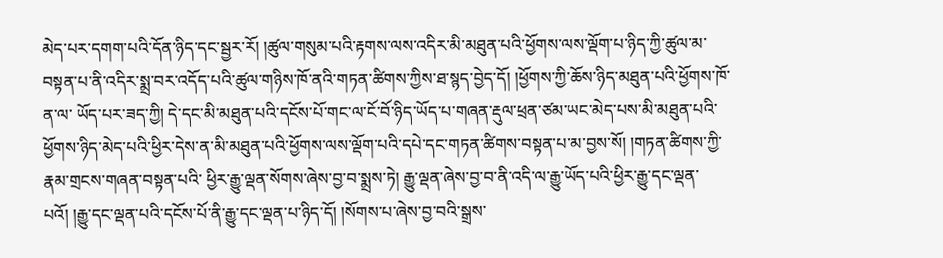མེད་པར་དགག་པའི་དོན་ཉིད་དང་སྦྱར་རོ། །ཚུལ་གསུམ་པའི་རྟགས་ལས་འདིར་མི་མཐུན་པའི་ཕྱོགས་ལས་ལྡོག་པ་ཉིད་ཀྱི་ཚུལ་མ་བསྟན་པ་ནི་འདིར་སྨྲ་བར་འདོད་པའི་ཚུལ་གཉིས་ཁོ་ནའི་གཏན་ཚིགས་ཀྱིས་ཐ་སྙད་བྱེད་དོ། །ཕྱོགས་ཀྱི་ཆོས་ཉིད་མཐུན་པའི་ཕྱོགས་ཁོ་ན་ལ་ ཡོད་པར་ཟད་ཀྱི། དེ་དང་མི་མཐུན་པའི་དངོས་པོ་གང་ལ་ངོ་བོ་ཉིད་ཡོད་པ་གཞན་རྡུལ་ཕྲན་ཙམ་ཡང་མེད་པས་མི་མཐུན་པའི་ཕྱོགས་ཉིད་མེད་པའི་ཕྱིར་དེས་ན་མི་མཐུན་པའི་ཕྱོགས་ལས་ལྡོག་པའི་དཔེ་དང་གཏན་ཚིགས་བསྟན་པ་མ་བྱས་སོ། །གཏན་ཚིགས་ཀྱི་རྣམ་གྲངས་གཞན་བསྟན་པའི་ ཕྱིར་རྒྱུ་ལྡན་སོགས་ཞེས་བྱ་བ་སྨྲས་ཏེ། རྒྱུ་ལྡན་ཞེས་བྱ་བ་ནི་འདི་ལ་རྒྱུ་ཡོད་པའི་ཕྱིར་རྒྱུ་དང་ལྡན་པའོ། །རྒྱུ་དང་ལྡན་པའི་དངོས་པོ་ནི་རྒྱུ་དང་ལྡན་པ་ཉིད་དོ། །སོགས་པ་ཞེས་བྱ་བའི་སྒྲས་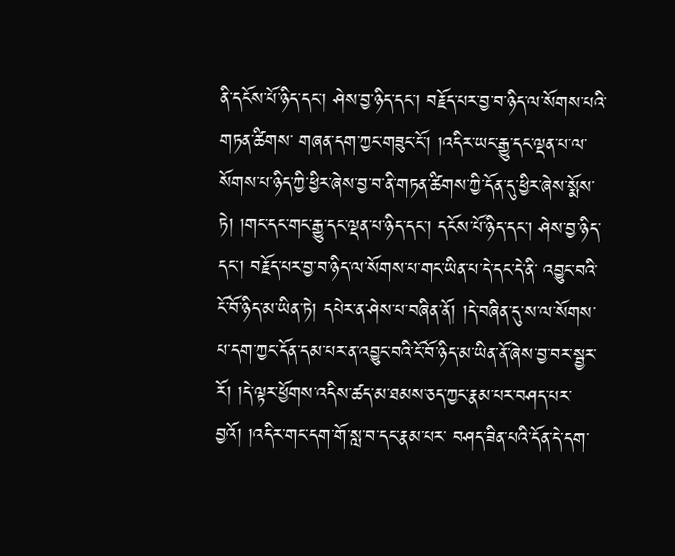ནི་དངོས་པོ་ཉིད་དང་། ཤེས་བྱ་ཉིད་དང་། བརྗོད་པར་བྱ་བ་ཉིད་ལ་སོགས་པའི་གཏན་ཚིགས་ གཞན་དག་ཀྱང་གཟུང་ངོ་། །འདིར་ཡང་རྒྱུ་དང་ལྡན་པ་ལ་སོགས་པ་ཉིད་ཀྱི་ཕྱིར་ཞེས་བྱ་བ་ནི་གཏན་ཚིགས་ཀྱི་དོན་དུ་ཕྱིར་ཞེས་སྨོས་ཏེ། །གང་དང་གང་རྒྱུ་དང་ལྡན་པ་ཉིད་དང་། དངོས་པོ་ཉིད་དང་། ཤེས་བྱ་ཉིད་དང་། བརྗོད་པར་བྱ་བ་ཉིད་ལ་སོགས་པ་གང་ཡིན་པ་དེ་དང་དེ་ནི་ འབྱུང་བའི་ངོ་བོ་ཉིད་མ་ཡིན་ཏེ། དཔེར་ན་ཤེས་པ་བཞིན་ནོ། །དེ་བཞིན་དུ་ས་ལ་སོགས་པ་དག་ཀྱང་དོན་དམ་པར་ན་འབྱུང་བའི་ངོ་བོ་ཉིད་མ་ཡིན་ནོ་ཞེས་བྱ་བར་སྦྱར་རོ། །དེ་ལྟར་ཕྱོགས་འདིས་ཚད་མ་ཐམས་ཅད་ཀྱང་རྣམ་པར་བཤད་པར་བྱའོ། །འདིར་གང་དག་གོ་སླ་བ་དང་རྣམ་པར་ བཤད་ཟིན་པའི་དོན་དེ་དག་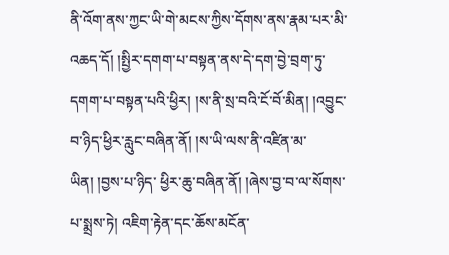ནི་འོག་ནས་ཀྱང་ཡི་གེ་མངས་ཀྱིས་དོགས་ནས་རྣམ་པར་མི་འཆད་དོ། །སྤྱིར་དགག་པ་བསྟན་ནས་དེ་དག་བྱེ་བྲག་ཏུ་དགག་པ་བསྟན་པའི་ཕྱིར། །ས་ནི་སྲ་བའི་ངོ་བོ་མིན། །འབྱུང་བ་ཉིད་ཕྱིར་རླུང་བཞིན་ནོ། །ས་ཡི་ལས་ནི་འཛིན་མ་ཡིན། །བྱས་པ་ཉིད་ ཕྱིར་ཆུ་བཞིན་ནོ། །ཞེས་བྱ་བ་ལ་སོགས་པ་སྨྲས་ཏེ། འཇིག་རྟེན་དང་ཆོས་མངོན་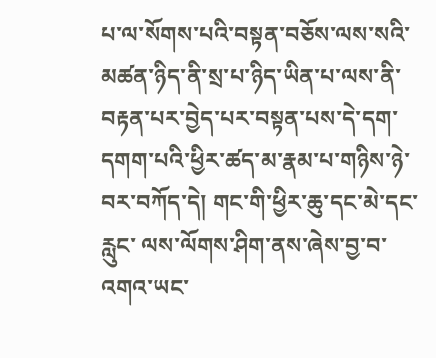པ་ལ་སོགས་པའི་བསྟན་བཅོས་ལས་སའི་མཚན་ཉིད་ནི་སྲ་པ་ཉིད་ཡིན་པ་ལས་ནི་བརྟན་པར་བྱེད་པར་བསྟན་པས་དེ་དག་དགག་པའི་ཕྱིར་ཚད་མ་རྣམ་པ་གཉིས་ཉེ་བར་བཀོད་དེ། གང་གི་ཕྱིར་ཆུ་དང་མེ་དང་རླུང་ ལས་ལོགས་ཤིག་ནས་ཞེས་བྱ་བ་འགའ་ཡང་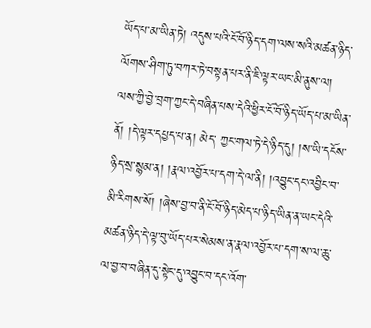ཡོད་པ་མ་ཡིན་ཏེ། འདུས་པའི་ངོ་བོ་ཉིད་དག་ལས་སའི་མཚན་ཉིད་ལོགས་ཤིག་ཏུ་བཀར་ཏེ་བསྟན་པར་ནི་ཇི་ལྟར་ཡང་མི་ནུས་ལ། ལས་ཀྱི་བྱེ་བྲག་ཀྱང་དེ་བཞིན་པས་དེའི་ཕྱིར་ངོ་བོ་ཉིད་ཡོད་པ་མ་ཡིན་ནོ། །དེ་ལྟར་དཔྱད་པ་ན། མེད་ ཀྱང་གལ་ཏེ་དེ་ཉིད་དུ། །ས་ཡི་དངོས་ཉིད་སྲ་སྙམ་ན། །རྣལ་འབྱོར་པ་དག་དེ་ལ་ནི། །འབྱུང་དང་འབྱིང་བ་མི་རིགས་སོ། །ཞེས་བྱ་བ་ནི་ངོ་བོ་ཉིད་མེད་པ་ཉིད་ཡིན་ན་ཡང་དེའི་མཚན་ཉིད་དེ་ལྟ་བུ་ཡོད་པར་སེམས་ན་རྣལ་འབྱོར་པ་དག་ས་ལ་ཆུ་ལ་བྱ་བ་བཞིན་དུ་སྟེང་དུ་འབྱུང་བ་དང་འོག་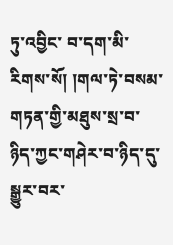ཏུ་འབྱིང་ བ་དག་མི་རིགས་སོ། །གལ་ཏེ་བསམ་གཏན་གྱི་མཐུས་སྲ་བ་ཉིད་ཀྱང་གཤེར་བ་ཉིད་དུ་སྒྱུར་བར་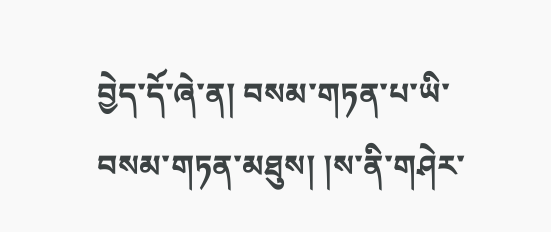བྱེད་དོ་ཞེ་ན། བསམ་གཏན་པ་ཡི་བསམ་གཏན་མཐུས། །ས་ནི་གཤེར་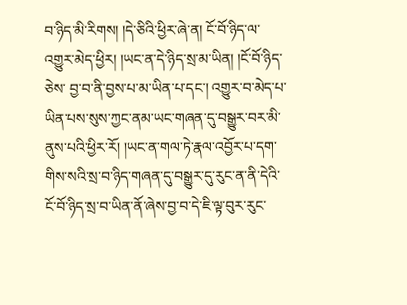བ་ཉིད་མི་རིགས། །དེ་ཅིའི་ཕྱིར་ཞེ་ན། ངོ་བོ་ཉིད་ལ་འགྱུར་མེད་ཕྱིར། །ཡང་ན་དེ་ཉིད་སྲ་མ་ཡིན། །ངོ་བོ་ཉིད་ཅེས་ བྱ་བ་ནི་བྱས་པ་མ་ཡིན་པ་དང་། འགྱུར་བ་མེད་པ་ཡིན་པས་སུས་ཀྱང་ནམ་ཡང་གཞན་དུ་བསྒྱུར་བར་མི་ནུས་པའི་ཕྱིར་རོ། །ཡང་ན་གལ་ཏེ་རྣལ་འབྱོར་པ་དག་གིས་སའི་སྲ་བ་ཉིད་གཞན་དུ་བསྒྱུར་དུ་རུང་ན་ནི་དེའི་ངོ་བོ་ཉིད་སྲ་བ་ཡིན་ནོ་ཞེས་བྱ་བ་དེ་ཇི་ལྟ་བུར་རུང་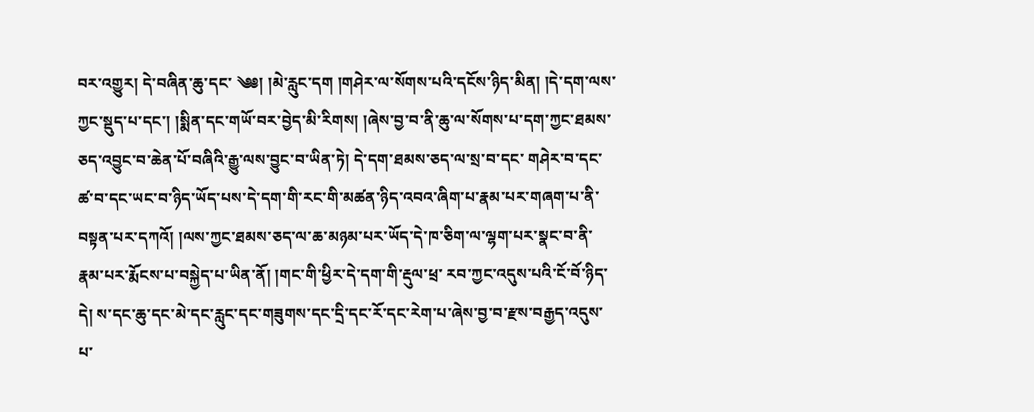བར་འགྱུར། དེ་བཞིན་ཆུ་དང་ ༄༅། །མེ་རླུང་དག །གཤེར་ལ་སོགས་པའི་དངོས་ཉིད་མིན། །དེ་དག་ལས་ཀྱང་སྡུད་པ་དང་། །སྨིན་དང་གཡོ་བར་བྱེད་མི་རིགས། །ཞེས་བྱ་བ་ནི་ཆུ་ལ་སོགས་པ་དག་ཀྱང་ཐམས་ཅད་འབྱུང་བ་ཆེན་པོ་བཞིའི་རྒྱུ་ལས་བྱུང་བ་ཡིན་ཏེ། དེ་དག་ཐམས་ཅད་ལ་སྲ་བ་དང་ གཤེར་བ་དང་ཚ་བ་དང་ཡང་བ་ཉིད་ཡོད་པས་དེ་དག་གི་རང་གི་མཚན་ཉིད་འབའ་ཞིག་པ་རྣམ་པར་གཞག་པ་ནི་བསྟན་པར་དཀའོ། །ལས་ཀྱང་ཐམས་ཅད་ལ་ཆ་མཉམ་པར་ཡོད་དེ་ཁ་ཅིག་ལ་ལྷག་པར་སྣང་བ་ནི་རྣམ་པར་རྨོངས་པ་བསྐྱེད་པ་ཡིན་ནོ། །གང་གི་ཕྱིར་དེ་དག་གི་རྡུལ་ཕྲ་ རབ་ཀྱང་འདུས་པའི་ངོ་བོ་ཉིད་དེ། ས་དང་ཆུ་དང་མེ་དང་རླུང་དང་གཟུགས་དང་དྲི་དང་རོ་དང་རེག་པ་ཞེས་བྱ་བ་རྫས་བརྒྱད་འདུས་པ་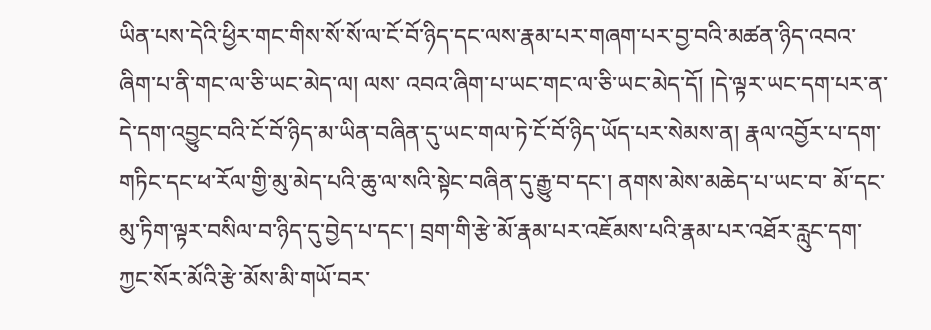ཡིན་པས་དེའི་ཕྱིར་གང་གིས་སོ་སོ་ལ་ངོ་བོ་ཉིད་དང་ལས་རྣམ་པར་གཞག་པར་བྱ་བའི་མཚན་ཉིད་འབའ་ཞིག་པ་ནི་གང་ལ་ཅི་ཡང་མེད་ལ། ལས་ འབའ་ཞིག་པ་ཡང་གང་ལ་ཅི་ཡང་མེད་དོ། །དེ་ལྟར་ཡང་དག་པར་ན་དེ་དག་འབྱུང་བའི་ངོ་བོ་ཉིད་མ་ཡིན་བཞིན་དུ་ཡང་གལ་ཏེ་ངོ་བོ་ཉིད་ཡོད་པར་སེམས་ན། རྣལ་འབྱོར་པ་དག་གཏིང་དང་ཕ་རོལ་གྱི་མུ་མེད་པའི་ཆུ་ལ་སའི་སྟེང་བཞིན་དུ་རྒྱུ་བ་དང་། ནགས་མེས་མཆེད་པ་ཡང་བ་ མོ་དང་མུ་ཏིག་ལྟར་བསིལ་བ་ཉིད་དུ་བྱེད་པ་དང་། བྲག་གི་རྩེ་མོ་རྣམ་པར་འཇོམས་པའི་རྣམ་པར་འཐོར་རླུང་དག་ཀྱང་སོར་མོའི་རྩེ་མོས་མི་གཡོ་བར་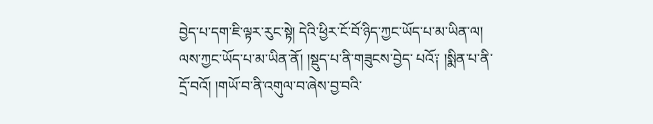བྱེད་པ་དག་ཇི་ལྟར་རུང་སྟེ། དེའི་ཕྱིར་ངོ་བོ་ཉིད་ཀྱང་ཡོད་པ་མ་ཡིན་ལ། ལས་ཀྱང་ཡོད་པ་མ་ཡིན་ནོ། །སྡུད་པ་ནི་གཟུངས་བྱེད་ པའོ༑ །སྨིན་པ་ནི་དྲོ་བའོ། །གཡོ་བ་ནི་འགུལ་བ་ཞེས་བྱ་བའི་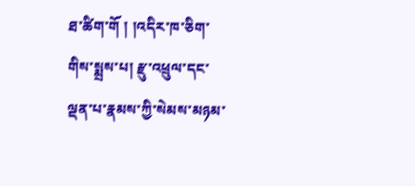ཐ་ཚིག་གོ ། །འདིར་ཁ་ཅིག་གིས་སྨྲས་པ། རྫུ་འཕྲུལ་དང་ལྡན་པ་རྣམས་ཀྱི་སེམས་མཉམ་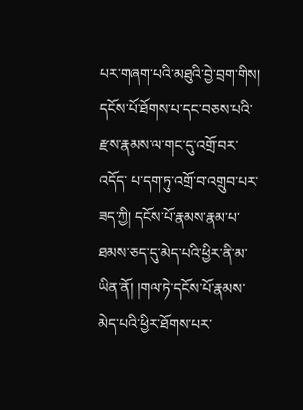པར་གཞག་པའི་མཐུའི་བྱེ་བྲག་གིས། དངོས་པོ་ཐོགས་པ་དང་བཅས་པའི་རྫས་རྣམས་ལ་གང་དུ་འགྲོ་བར་འདོད་ པ་དག་ཏུ་འགྲོ་བ་འགྲུབ་པར་ཟད་ཀྱི། དངོས་པོ་རྣམས་རྣམ་པ་ཐམས་ཅད་དུ་མེད་པའི་ཕྱིར་ནི་མ་ཡིན་ནོ། །གལ་ཏེ་དངོས་པོ་རྣམས་མེད་པའི་ཕྱིར་ཐོགས་པར་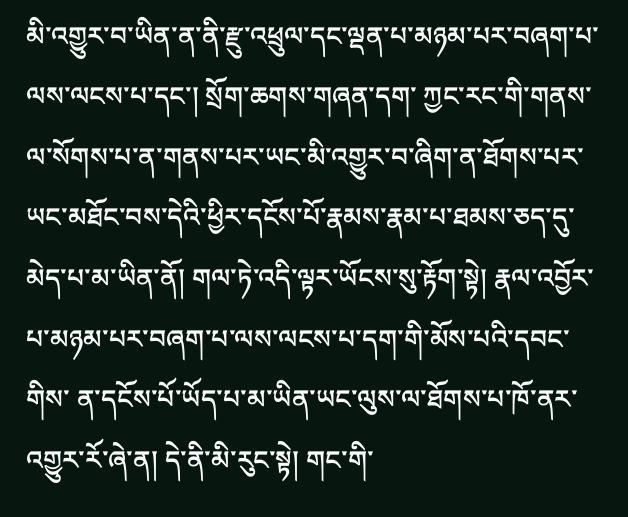མི་འགྱུར་བ་ཡིན་ན་ནི་རྫུ་འཕྲུལ་དང་ལྡན་པ་མཉམ་པར་བཞག་པ་ལས་ལངས་པ་དང་། སྲོག་ཆགས་གཞན་དག་ ཀྱང་རང་གི་གནས་ལ་སོགས་པ་ན་གནས་པར་ཡང་མི་འགྱུར་བ་ཞིག་ན་ཐོགས་པར་ཡང་མཐོང་བས་དེའི་ཕྱིར་དངོས་པོ་རྣམས་རྣམ་པ་ཐམས་ཅད་དུ་མེད་པ་མ་ཡིན་ནོ། གལ་ཏེ་འདི་ལྟར་ཡོངས་སུ་རྟོག་སྟེ། རྣལ་འབྱོར་པ་མཉམ་པར་བཞག་པ་ལས་ལངས་པ་དག་གི་མོས་པའི་དབང་གིས་ ན་དངོས་པོ་ཡོད་པ་མ་ཡིན་ཡང་ལུས་ལ་ཐོགས་པ་ཁོ་ནར་འགྱུར་རོ་ཞེ་ན། དེ་ནི་མི་རུང་སྟེ། གང་གི་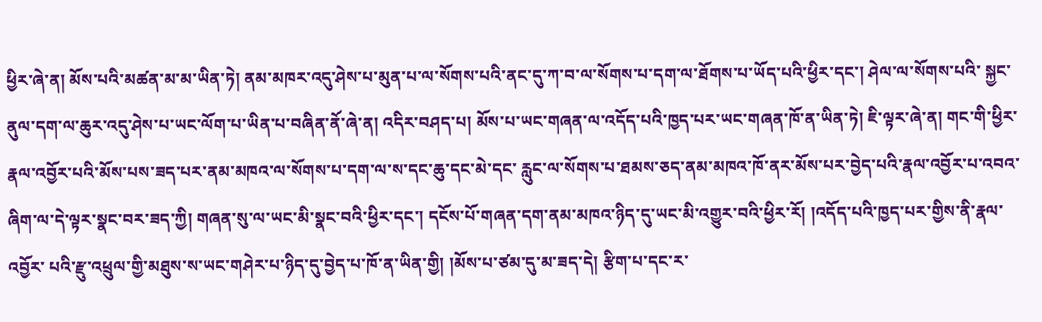ཕྱིར་ཞེ་ན། མོས་པའི་མཚན་མ་མ་ཡིན་ཏེ། ནམ་མཁར་འདུ་ཤེས་པ་མུན་པ་ལ་སོགས་པའི་ནང་དུ་ཀ་བ་ལ་སོགས་པ་དག་ལ་ཐོགས་པ་ཡོད་པའི་ཕྱིར་དང་། ཤེལ་ལ་སོགས་པའི་ སྐྱང་ནུལ་དག་ལ་ཆུར་འདུ་ཤེས་པ་ཡང་ལོག་པ་ཡིན་པ་བཞིན་ནོ་ཞེ་ན། འདིར་བཤད་པ། མོས་པ་ཡང་གཞན་ལ་འདོད་པའི་ཁྱད་པར་ཡང་གཞན་ཁོ་ན་ཡིན་ཏེ། ཇི་ལྟར་ཞེ་ན། གང་གི་ཕྱིར་རྣལ་འབྱོར་པའི་མོས་པས་ཟད་པར་ནམ་མཁའ་ལ་སོགས་པ་དག་ལ་ས་དང་ཆུ་དང་མེ་དང་ རླུང་ལ་སོགས་པ་ཐམས་ཅད་ནམ་མཁའ་ཁོ་ནར་མོས་པར་བྱེད་པའི་རྣལ་འབྱོར་པ་འབའ་ཞིག་ལ་དེ་ལྟར་སྣང་བར་ཟད་ཀྱི། གཞན་སུ་ལ་ཡང་མི་སྣང་བའི་ཕྱིར་དང་། དངོས་པོ་གཞན་དག་ནམ་མཁའ་ཉིད་དུ་ཡང་མི་འགྱུར་བའི་ཕྱིར་རོ། །འདོད་པའི་ཁྱད་པར་གྱིས་ནི་རྣལ་འབྱོར་ པའི་རྫུ་འཕྲུལ་གྱི་མཐུས་ས་ཡང་གཤེར་པ་ཉིད་དུ་བྱེད་པ་ཁོ་ན་ཡིན་གྱི། །མོས་པ་ཙམ་དུ་མ་ཟད་དེ། རྩིག་པ་དང་ར་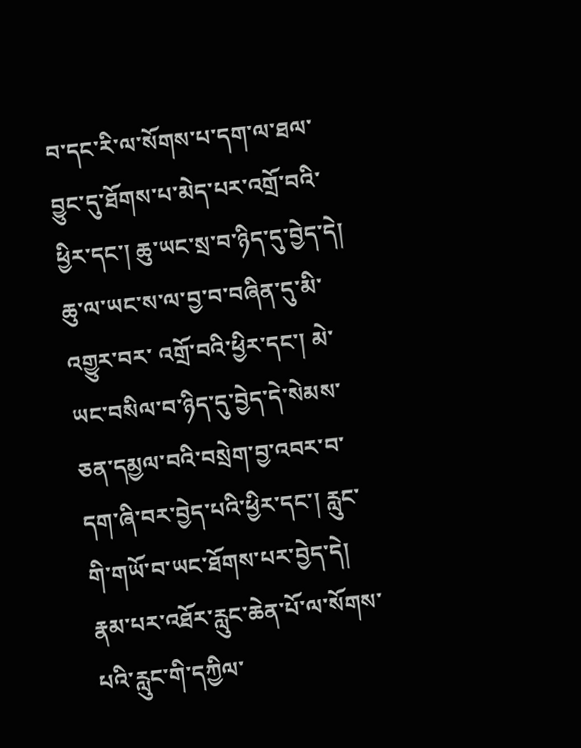བ་དང་རི་ལ་སོགས་པ་དག་ལ་ཐལ་བྱུང་དུ་ཐོགས་པ་མེད་པར་འགྲོ་བའི་ཕྱིར་དང་། ཆུ་ཡང་སྲ་བ་ཉིད་དུ་བྱེད་དེ། ཆུ་ལ་ཡང་ས་ལ་བྱ་བ་བཞིན་དུ་མི་འགྱུར་བར་ འགྲོ་བའི་ཕྱིར་དང་། མེ་ཡང་བསིལ་བ་ཉིད་དུ་བྱེད་དེ་སེམས་ཅན་དམྱལ་བའི་བསྲེག་བྱ་འབར་བ་དག་ཞི་བར་བྱེད་པའི་ཕྱིར་དང་། རླུང་གི་གཡོ་བ་ཡང་ཐོགས་པར་བྱེད་དེ། རྣམ་པར་འཐོར་རླུང་ཆེན་པོ་ལ་སོགས་པའི་རླུང་གི་དཀྱིལ་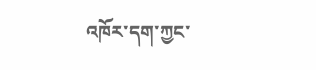འཁོར་དག་ཀྱང་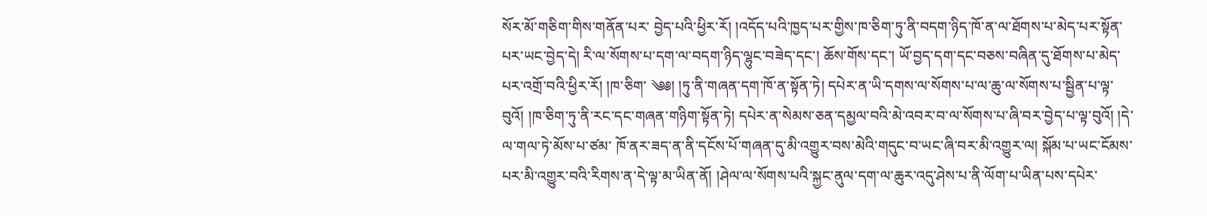སོར་མོ་གཅིག་གིས་གནོན་པར་ བྱེད་པའི་ཕྱིར་རོ། །འདོད་པའི་ཁྱད་པར་གྱིས་ཁ་ཅིག་ཏུ་ནི་བདག་ཉིད་ཁོ་ན་ལ་ཐོགས་པ་མེད་པར་སྟོན་པར་ཡང་བྱེད་དེ། རི་ལ་སོགས་པ་དག་ལ་བདག་ཉིད་ལྷུང་བཟེད་དང་། ཆོས་གོས་དང་། ཡོ་བྱད་དག་དང་བཅས་བཞིན་དུ་ཐོགས་པ་མེད་པར་འགྲོ་བའི་ཕྱིར་རོ། །ཁ་ཅིག་ ༄༅། །ཏུ་ནི་གཞན་དག་ཁོ་ན་སྟོན་ཏེ། དཔེར་ན་ཡི་དགས་ལ་སོགས་པ་ལ་ཆུ་ལ་སོགས་པ་སྦྱིན་པ་ལྟ་བུའོ། །ཁ་ཅིག་ཏུ་ནི་རང་དང་གཞན་གཉིག་སྟོན་ཏེ། དཔེར་ན་སེམས་ཅན་དམྱལ་བའི་མེ་འབར་བ་ལ་སོགས་པ་ཞི་བར་བྱེད་པ་ལྟ་བུའོ། །དེ་ལ་གལ་ཏེ་མོས་པ་ཙམ་ ཁོ་ནར་ཟད་ན་ནི་དངོས་པོ་གཞན་དུ་མི་འགྱུར་བས་མེའི་གདུང་བ་ཡང་ཞི་བར་མི་འགྱུར་ལ། སྐོམ་པ་ཡང་ངོམས་པར་མི་འགྱུར་བའི་རིགས་ན་དེ་ལྟ་མ་ཡིན་ནོ། །ཤེལ་ལ་སོགས་པའི་སྐྱང་ནུལ་དག་ལ་ཆུར་འདུ་ཤེས་པ་ནི་ལོག་པ་ཡིན་པས་དཔེར་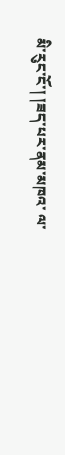མི་རུང་ངོ་། །ཟད་པར་ནམ་མཁའ་ ལ་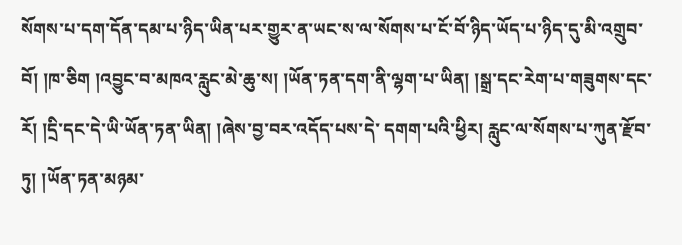སོགས་པ་དག་དོན་དམ་པ་ཉིད་ཡིན་པར་གྱུར་ན་ཡང་ས་ལ་སོགས་པ་ངོ་བོ་ཉིད་ཡོད་པ་ཉིད་དུ་མི་འགྲུབ་བོ། །ཁ་ཅིག །འབྱུང་བ་མཁའ་རླུང་མེ་ཆུ་ས། །ཡོན་ཏན་དག་ནི་ལྷག་པ་ཡིན། །སྒྲ་དང་རེག་པ་གཟུགས་དང་རོ། །དྲི་དང་དེ་ཡི་ཡོན་ཏན་ཡིན། །ཞེས་བྱ་བར་འདོད་པས་དེ་ དགག་པའི་ཕྱིར། རླུང་ལ་སོགས་པ་ཀུན་རྫོབ་ཏུ། །ཡོན་ཏན་མཉམ་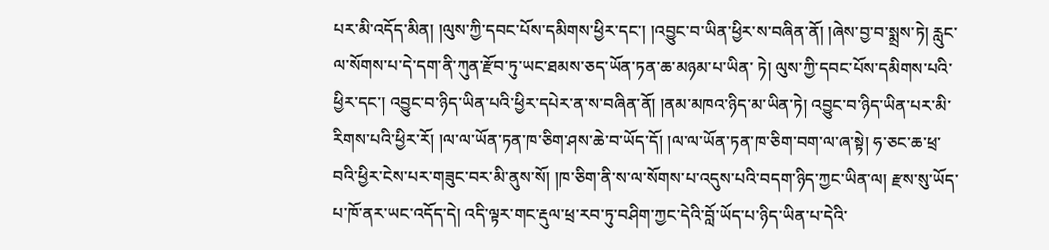པར་མི་འདོད་མིན། །ལུས་ཀྱི་དབང་པོས་དམིགས་ཕྱིར་དང་། །འབྱུང་བ་ཡིན་ཕྱིར་ས་བཞིན་ནོ། །ཞེས་བྱ་བ་སྨྲས་ཏེ། རླུང་ལ་སོགས་པ་དེ་དག་ནི་ཀུན་རྫོབ་ཏུ་ཡང་ཐམས་ཅད་ཡོན་ཏན་ཆ་མཉམ་པ་ཡིན་ ཏེ། ལུས་ཀྱི་དབང་པོས་དམིགས་པའི་ཕྱིར་དང་། འབྱུང་བ་ཉིད་ཡིན་པའི་ཕྱིར་དཔེར་ན་ས་བཞིན་ནོ། །ནམ་མཁའ་ཉིད་མ་ཡིན་ཏེ། འབྱུང་བ་ཉིད་ཡིན་པར་མི་རིགས་པའི་ཕྱིར་རོ། །ལ་ལ་ཡོན་ཏན་ཁ་ཅིག་ཤས་ཆེ་བ་ཡོད་དོ། །ལ་ལ་ཡོན་ཏན་ཁ་ཅིག་བག་ལ་ཞ་སྟེ། ཧ་ཅང་ཆ་ཕྲ་ བའི་ཕྱིར་ངེས་པར་གཟུང་བར་མི་ནུས་སོ། །ཁ་ཅིག་ནི་ས་ལ་སོགས་པ་འདུས་པའི་བདག་ཉིད་ཀྱང་ཡིན་ལ། རྫས་སུ་ཡོད་པ་ཁོ་ནར་ཡང་འདོད་དེ། འདི་ལྟར་གང་རྡུལ་ཕྲ་རབ་ཏུ་བཤིག་ཀྱང་དེའི་བློ་ཡོད་པ་ཉིད་ཡིན་པ་དེའི་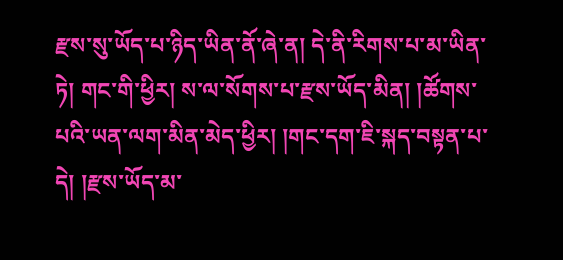རྫས་སུ་ཡོད་པ་ཉིད་ཡིན་ནོ་ཞེ་ན། དེ་ནི་རིགས་པ་མ་ཡིན་ ཏེ། གང་གི་ཕྱིར། ས་ལ་སོགས་པ་རྫས་ཡོད་མིན། །ཚོགས་པའི་ཡན་ལག་མིན་མེད་ཕྱིར། །གང་དག་ཇི་སྐད་བསྟན་པ་དེ། །རྫས་ཡོད་མ་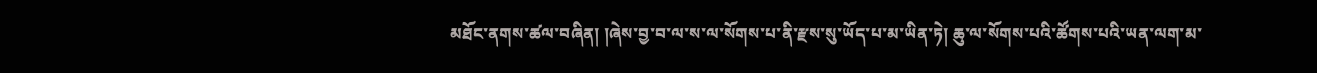མཐོང་ནགས་ཚལ་བཞིན། །ཞེས་བྱ་བ་ལ་ས་ལ་སོགས་པ་ནི་རྫས་སུ་ཡོད་པ་མ་ཡིན་ཏེ། ཆུ་ལ་སོགས་པའི་ཚོགས་པའི་ཡན་ལག་མ་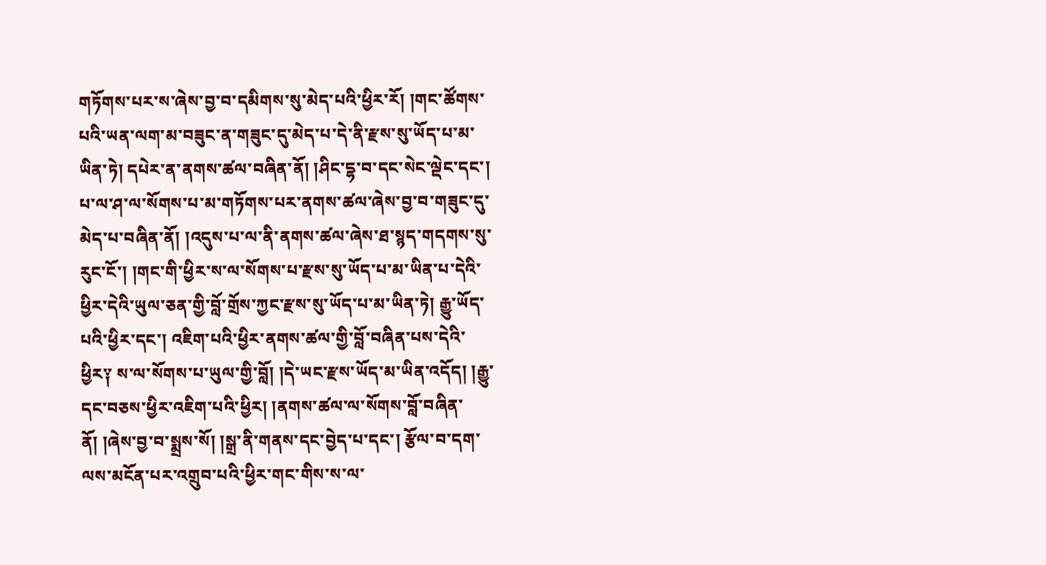གཏོགས་པར་ས་ཞེས་བྱ་བ་དམིགས་སུ་མེད་པའི་ཕྱིར་རོ། །གང་ཚོགས་པའི་ཡན་ལག་མ་བཟུང་ན་གཟུང་དུ་མེད་པ་དེ་ནི་རྫས་སུ་ཡོད་པ་མ་ཡིན་ཏེ། དཔེར་ན་ནགས་ཚལ་བཞིན་ནོ། །ཤིང་དྷ་བ་དང་སེང་ལྡེང་དང་། པ་ལ་ཤ་ལ་སོགས་པ་མ་གཏོགས་པར་ནགས་ཚལ་ཞེས་བྱ་བ་གཟུང་དུ་ མེད་པ་བཞིན་ནོ། །འདུས་པ་ལ་ནི་ནགས་ཚལ་ཞེས་ཐ་སྙད་གདགས་སུ་རུང་ངོ་། །གང་གི་ཕྱིར་ས་ལ་སོགས་པ་རྫས་སུ་ཡོད་པ་མ་ཡིན་པ་དེའི་ཕྱིར་དེའི་ཡུལ་ཅན་གྱི་བློ་གྲོས་ཀྱང་རྫས་སུ་ཡོད་པ་མ་ཡིན་ཏེ། རྒྱུ་ཡོད་པའི་ཕྱིར་དང་། འཇིག་པའི་ཕྱིར་ནགས་ཚལ་གྱི་བློ་བཞིན་པས་དེའི་ ཕྱིར༑ ས་ལ་སོགས་པ་ཡུལ་གྱི་བློ། །དེ་ཡང་རྫས་ཡོད་མ་ཡིན་འདོད། །རྒྱུ་དང་བཅས་ཕྱིར་འཇིག་པའི་ཕྱིར། །ནགས་ཚལ་ལ་སོགས་བློ་བཞིན་ནོ། །ཞེས་བྱ་བ་སྨྲས་སོ། །སྒྲ་ནི་གནས་དང་བྱེད་པ་དང་། རྩོལ་བ་དག་ལས་མངོན་པར་འགྲུབ་པའི་ཕྱིར་གང་གིས་ས་ལ་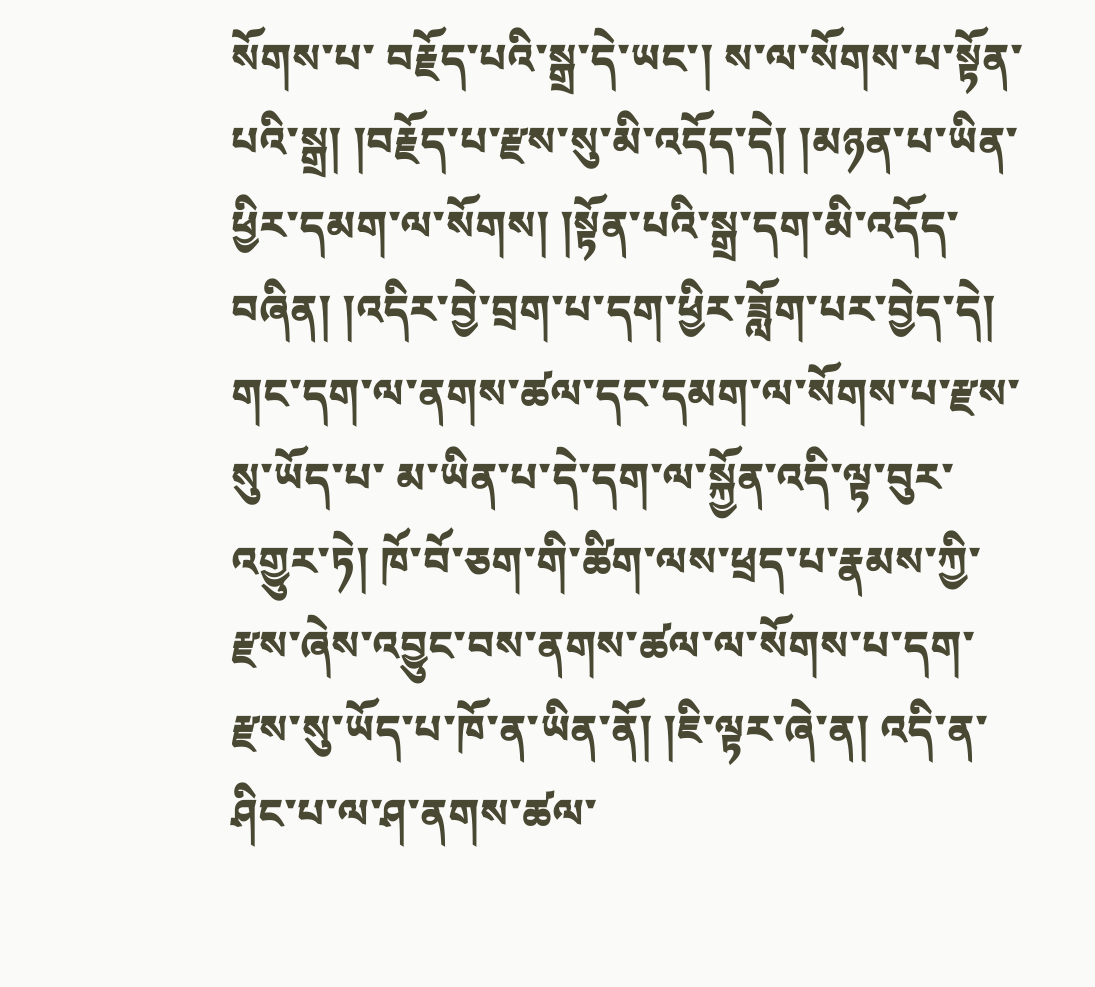སོགས་པ་ བརྗོད་པའི་སྒྲ་དེ་ཡང་། ས་ལ་སོགས་པ་སྟོན་པའི་སྒྲ། །བརྗོད་པ་རྫས་སུ་མི་འདོད་དེ། །མཉན་པ་ཡིན་ཕྱིར་དམག་ལ་སོགས། །སྟོན་པའི་སྒྲ་དག་མི་འདོད་བཞིན། །འདིར་བྱེ་བྲག་པ་དག་ཕྱིར་ཟློག་པར་བྱེད་དེ། གང་དག་ལ་ནགས་ཚལ་དང་དམག་ལ་སོགས་པ་རྫས་སུ་ཡོད་པ་ མ་ཡིན་པ་དེ་དག་ལ་སྐྱོན་འདི་ལྟ་བུར་འགྱུར་ཏེ། ཁོ་བོ་ཅག་གི་ཚིག་ལས་ཕྲད་པ་རྣམས་ཀྱི་རྫས་ཞེས་འབྱུང་བས་ནགས་ཚལ་ལ་སོགས་པ་དག་རྫས་སུ་ཡོད་པ་ཁོ་ན་ཡིན་ནོ། །ཇི་ལྟར་ཞེ་ན། འདི་ན་ཤིང་པ་ལ་ཤ་ནགས་ཚལ་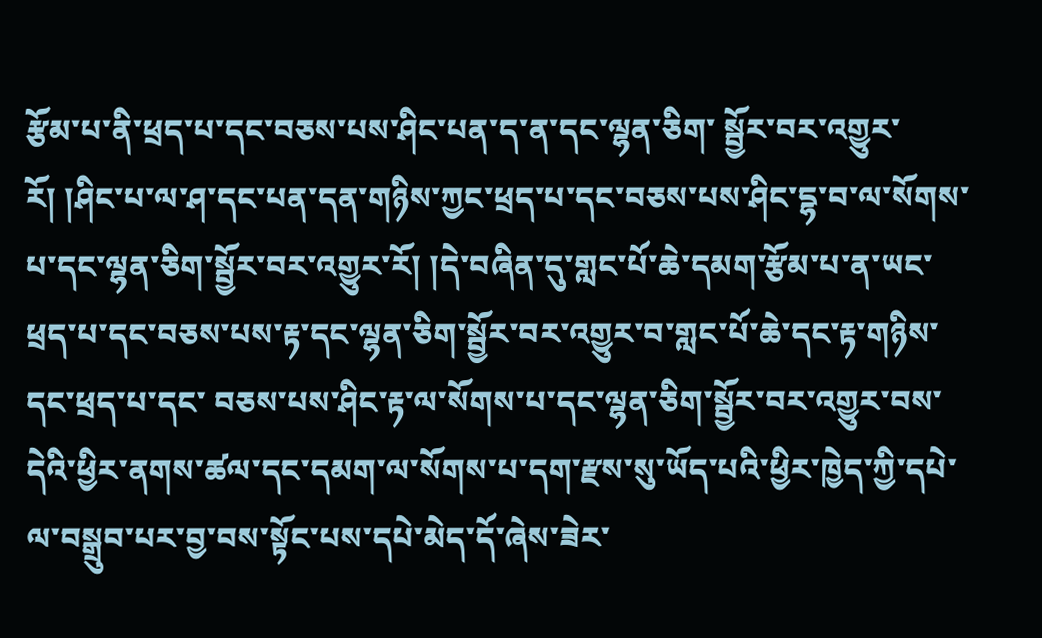རྩོམ་པ་ནི་ཕྲད་པ་དང་བཅས་པས་ཤིང་པན་ད་ན་དང་ལྷན་ཅིག་ སྦྱོར་བར་འགྱུར་རོ། །ཤིང་པ་ལ་ཤ་དང་པན་དན་གཉིས་ཀྱང་ཕྲད་པ་དང་བཅས་པས་ཤིང་དྷ་བ་ལ་སོགས་པ་དང་ལྷན་ཅིག་སྦྱོར་བར་འགྱུར་རོ། །དེ་བཞིན་དུ་གླང་པོ་ཆེ་དམག་རྩོམ་པ་ན་ཡང་ཕྲད་པ་དང་བཅས་པས་རྟ་དང་ལྷན་ཅིག་སྦྱོར་བར་འགྱུར་བ་གླང་པོ་ཆེ་དང་རྟ་གཉིས་དང་ཕྲད་པ་དང་ བཅས་པས་ཤིང་རྟ་ལ་སོགས་པ་དང་ལྷན་ཅིག་སྦྱོར་བར་འགྱུར་བས་དེའི་ཕྱིར་ནགས་ཚལ་དང་དམག་ལ་སོགས་པ་དག་རྫས་སུ་ཡོད་པའི་ཕྱིར་ཁྱེད་ཀྱི་དཔེ་ལ་བསྒྲུབ་པར་བྱ་བས་སྟོང་པས་དཔེ་མེད་དོ་ཞེས་ཟེར་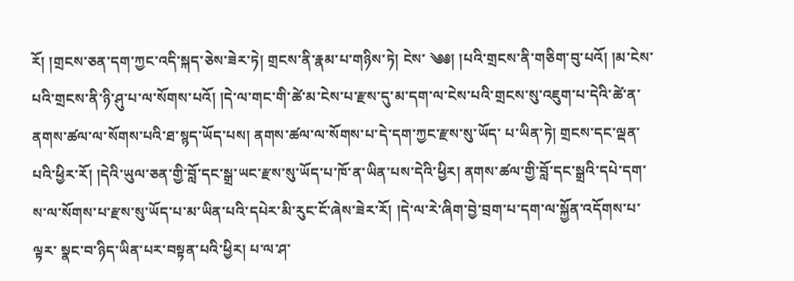རོ། །གྲངས་ཅན་དག་ཀྱང་འདི་སྐད་ཅེས་ཟེར་ཏེ། གྲངས་ནི་རྣམ་པ་གཉིས་ཏེ། ངེས་ ༄༅། །པའི་གྲངས་ནི་གཅིག་བུ་པའོ། །མ་ངེས་པའི་གྲངས་ནི་ཉི་ཤུ་པ་ལ་སོགས་པའོ། །དེ་ལ་གང་གི་ཚེ་མ་ངེས་པ་རྫས་དུ་མ་དག་ལ་ངེས་པའི་གྲངས་སུ་འཇུག་པ་དེའི་ཚེ་ན་ནགས་ཚལ་ལ་སོགས་པའི་ཐ་སྙད་ཡོད་པས། ནགས་ཚལ་ལ་སོགས་པ་དེ་དག་ཀྱང་རྫས་སུ་ཡོད་ པ་ཡིན་ཏེ། གྲངས་དང་ལྡན་པའི་ཕྱིར་རོ། །དེའི་ཡུལ་ཅན་གྱི་བློ་དང་སྒྲ་ཡང་རྫས་སུ་ཡོད་པ་ཁོ་ན་ཡིན་པས་དེའི་ཕྱིར། ནགས་ཚལ་གྱི་བློ་དང་སྒྲའི་དཔེ་དག་ས་ལ་སོགས་པ་རྫས་སུ་ཡོད་པ་མ་ཡིན་པའི་དཔེར་མི་རུང་ངོ་ཞེས་ཟེར་རོ། །དེ་ལ་རེ་ཞིག་བྱེ་བྲག་པ་དག་ལ་སྐྱོན་འདོགས་པ་ལྟར་ སྣང་བ་ཉིད་ཡིན་པར་བསྟན་པའི་ཕྱིར། པ་ལ་ཤ་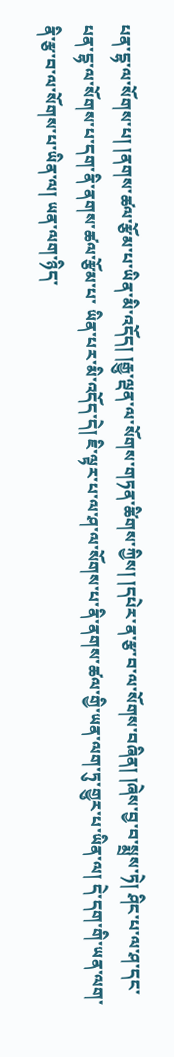པན་དྷ་ལ་སོགས་པ། །ནགས་ཚལ་རྩོམ་པ་ཡིན་མི་འདོད། །རྒྱུ་ལྡན་ལ་སོགས་གཏན་ཚིགས་ཀྱིས། །དཔེར་ན་རྩ་བ་ལ་སོགས་བཞིན། །ཞེས་བྱ་བ་སྨྲས་ཏེ། ཤིང་པ་ལ་ཤ་དང་པན་དྷ་ལ་སོགས་པ་དག་ནི་ནགས་ཚལ་རྩོམ་པ་ ཡིན་པར་མི་འདོད་དེ། ཇི་ལྟར་པ་ལ་ཤ་ལ་སོགས་པ་ནི་ནགས་ཚལ་གྱི་ཡན་ལག་ཏུ་གྱུར་པ་ཡིན་ལ། དེ་དག་གི་ཡན་ལག་ནི་རྩ་བ་ལ་སོགས་པ་ཡིན་ལ། ཡན་ལག་ཉིད་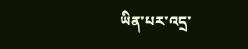ཡིན་པར་འདྲ་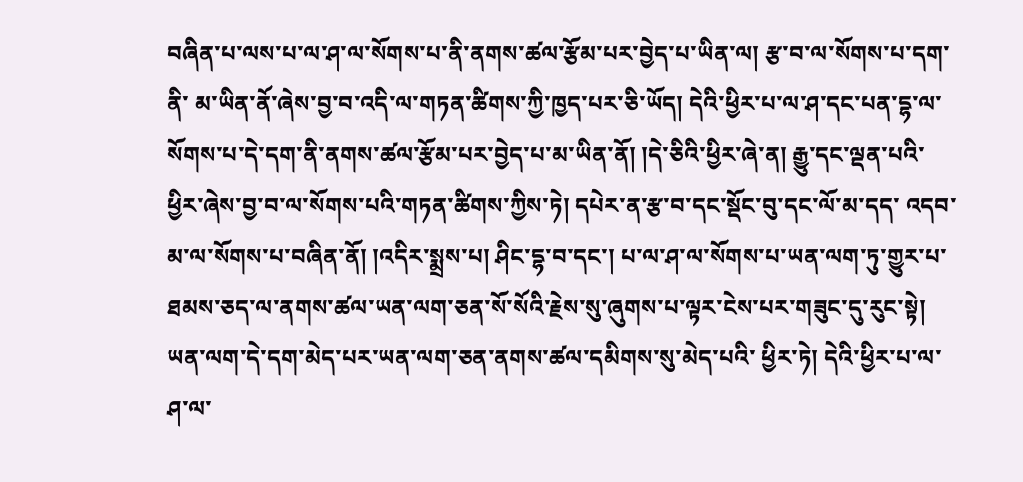བཞིན་པ་ལས་པ་ལ་ཤ་ལ་སོགས་པ་ནི་ནགས་ཚལ་རྩོམ་པར་བྱེད་པ་ཡིན་ལ། རྩ་བ་ལ་སོགས་པ་དག་ནི་ མ་ཡིན་ནོ་ཞེས་བྱ་བ་འདི་ལ་གཏན་ཚིགས་ཀྱི་ཁྱད་པར་ཅི་ཡོད། དེའི་ཕྱིར་པ་ལ་ཤ་དང་པན་དྷ་ལ་སོགས་པ་དེ་དག་ནི་ནགས་ཚལ་རྩོམ་པར་བྱེད་པ་མ་ཡིན་ནོ། །དེ་ཅིའི་ཕྱིར་ཞེ་ན། རྒྱུ་དང་ལྡན་པའི་ཕྱིར་ཞེས་བྱ་བ་ལ་སོགས་པའི་གཏན་ཚིགས་ཀྱིས་ཏེ། དཔེར་ན་རྩ་བ་དང་སྡོང་བུ་དང་ལོ་མ་དད་ འདབ་མ་ལ་སོགས་པ་བཞིན་ནོ། །འདིར་སྨྲས་པ། ཤིང་དྷ་བ་དང་། པ་ལ་ཤ་ལ་སོགས་པ་ཡན་ལག་ཏུ་གྱུར་པ་ཐམས་ཅད་ལ་ནགས་ཚལ་ཡན་ལག་ཅན་སོ་སོའི་རྗེས་སུ་ཞུགས་པ་ལྟར་ངེས་པར་གཟུང་དུ་རུང་སྟེ། ཡན་ལག་དེ་དག་མེད་པར་ཡན་ལག་ཅན་ནགས་ཚལ་དམིགས་སུ་མེད་པའི་ ཕྱིར་ཏེ། དེའི་ཕྱིར་པ་ལ་ཤ་ལ་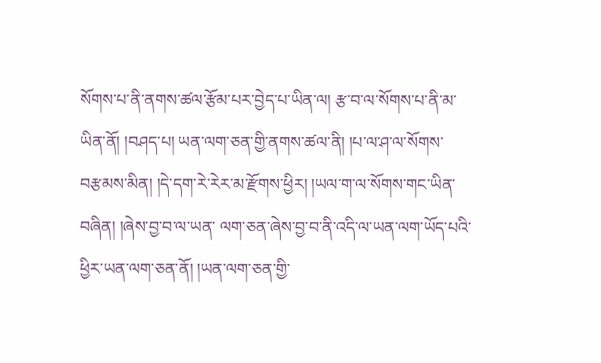སོགས་པ་ནི་ནགས་ཚལ་རྩོམ་པར་བྱེད་པ་ཡིན་ལ། རྩ་བ་ལ་སོགས་པ་ནི་མ་ཡིན་ནོ། །བཤད་པ། ཡན་ལག་ཅན་གྱི་ནགས་ཚལ་ནི། །པ་ལ་ཤ་ལ་སོགས་བརྩམས་མིན། །དེ་དག་རེ་རེར་མ་རྫོགས་ཕྱིར། །ཡལ་ག་ལ་སོགས་གང་ཡིན་བཞིན། །ཞེས་བྱ་བ་ལ་ཡན་ ལག་ཅན་ཞེས་བྱ་བ་ནི་འདི་ལ་ཡན་ལག་ཡོད་པའི་ཕྱིར་ཡན་ལག་ཅན་ནོ། །ཡན་ལག་ཅན་གྱི་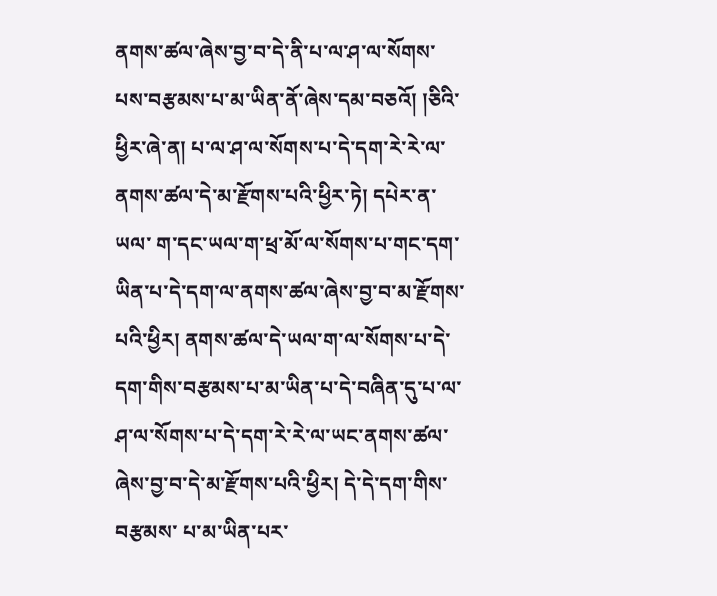ནགས་ཚལ་ཞེས་བྱ་བ་དེ་ནི་པ་ལ་ཤ་ལ་སོགས་པས་བརྩམས་པ་མ་ཡིན་ནོ་ཞེས་དམ་བཅའོ། །ཅིའི་ཕྱིར་ཞེ་ན། པ་ལ་ཤ་ལ་སོགས་པ་དེ་དག་རེ་རེ་ལ་ནགས་ཚལ་དེ་མ་རྫོགས་པའི་ཕྱིར་ཏེ། དཔེར་ན་ཡལ་ ག་དང་ཡལ་ག་ཕྲ་མོ་ལ་སོགས་པ་གང་དག་ཡིན་པ་དེ་དག་ལ་ནགས་ཚལ་ཞེས་བྱ་བ་མ་རྫོགས་པའི་ཕྱིར། ནགས་ཚལ་དེ་ཡལ་ག་ལ་སོགས་པ་དེ་དག་གིས་བརྩམས་པ་མ་ཡིན་པ་དེ་བཞིན་དུ་པ་ལ་ཤ་ལ་སོགས་པ་དེ་དག་རེ་རེ་ལ་ཡང་ནགས་ཚལ་ཞེས་བྱ་བ་དེ་མ་རྫོགས་པའི་ཕྱིར། དེ་དེ་དག་གིས་བརྩམས་ པ་མ་ཡིན་པར་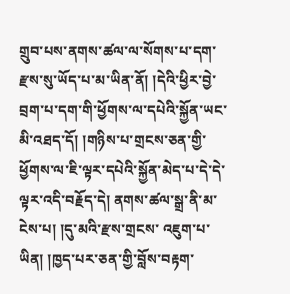གྲུབ་པས་ནགས་ཚལ་ལ་སོགས་པ་དག་རྫས་སུ་ཡོད་པ་མ་ཡིན་ནོ། །དེའི་ཕྱིར་བྱེ་བྲག་པ་དག་གི་ཕྱོགས་ལ་དཔེའི་སྐྱོན་ཡང་མི་འཐད་དོ། །གཉིས་པ་གྲངས་ཅན་གྱི་ཕྱོགས་ལ་ཇི་ལྟར་དཔེའི་སྐྱོན་མེད་པ་དེ་དེ་ལྟར་འདི་བརྗོད་དེ། ནགས་ཚལ་སྒྲ་ནི་མ་ངེས་པ། །དུ་མའི་རྫས་གྲངས་ འཇུག་པ་ཡིན། །ཁྱད་པར་ཅན་གྱི་བློས་བརྟག་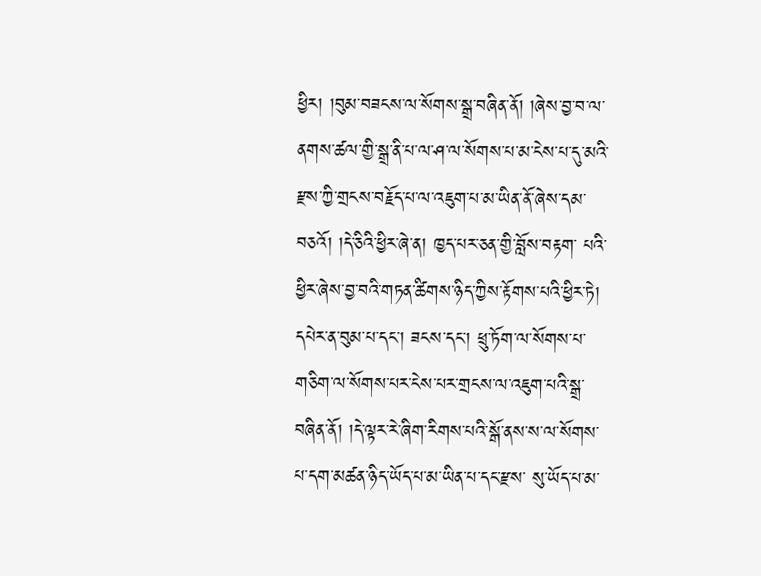ཕྱིར། །བུམ་བཟངས་ལ་སོགས་སྒྲ་བཞིན་ནོ། །ཞེས་བྱ་བ་ལ་ནགས་ཚལ་གྱི་སྒྲ་ནི་པ་ལ་ཤ་ལ་སོགས་པ་མ་ངེས་པ་དུ་མའི་རྫས་ཀྱི་གྲངས་བརྗོད་པ་ལ་འཇུག་པ་མ་ཡིན་ནོ་ཞེས་དམ་བཅའོ། །དེ་ཅིའི་ཕྱིར་ཞེ་ན། ཁྱད་པར་ཅན་གྱི་བློས་བརྟག་ པའི་ཕྱིར་ཞེས་བྱ་བའི་གཏན་ཚིགས་ཉིད་ཀྱིས་རྟོགས་པའི་ཕྱིར་ཏེ། དཔེར་ན་བུམ་པ་དང་། ཟངས་དང་། ཕྲུ་ཏོག་ལ་སོགས་པ་གཅིག་ལ་སོགས་པར་ངེས་པར་གྲངས་ལ་འཇུག་པའི་སྒྲ་བཞིན་ནོ། །དེ་ལྟར་རེ་ཞིག་རིགས་པའི་སྒོ་ནས་ས་ལ་སོགས་པ་དག་མཚན་ཉིད་ཡོད་པ་མ་ཡིན་པ་དང་རྫས་ སུ་ཡོད་པ་མ་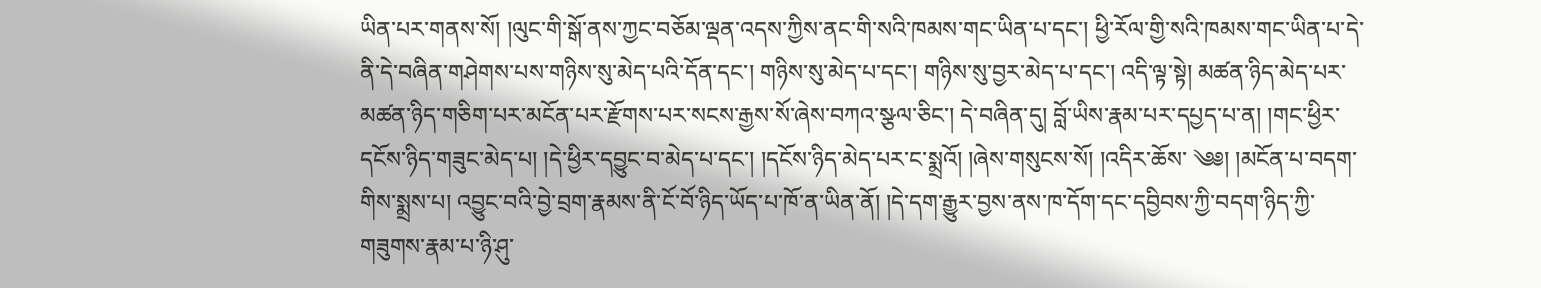ཡིན་པར་གནས་སོ། །ལུང་གི་སྒོ་ནས་ཀྱང་བཅོམ་ལྡན་འདས་ཀྱིས་ནང་གི་སའི་ཁམས་གང་ཡིན་པ་དང་། ཕྱི་རོལ་གྱི་སའི་ཁམས་གང་ཡིན་པ་དེ་ནི་དེ་བཞིན་གཤེགས་པས་གཉིས་སུ་མེད་པའི་དོན་དང་། གཉིས་སུ་མེད་པ་དང་། གཉིས་སུ་བྱར་མེད་པ་དང་། འདི་ལྟ་སྟེ། མཚན་ཉིད་མེད་པར་མཚན་ཉིད་གཅིག་པར་མངོན་པར་རྫོགས་པར་སངས་རྒྱས་སོ་ཞེས་བཀའ་སྩལ་ཅིང་། དེ་བཞིན་དུ། བློ་ཡིས་རྣམ་པར་དཔྱད་པ་ན། །གང་ཕྱིར་དངོས་ཉིད་གཟུང་མེད་པ། །དེ་ཕྱིར་དབྱུང་བ་མེད་པ་དང་། །དངོས་ཉིད་མེད་པར་ང་སྨྲའོ། །ཞེས་གསུངས་སོ། །འདིར་ཆོས་ ༄༅། །མངོན་པ་བདག་གིས་སྨྲས་པ། འབྱུང་བའི་བྱེ་བྲག་རྣམས་ནི་ངོ་བོ་ཉིད་ཡོད་པ་ཁོ་ན་ཡིན་ནོ། །དེ་དག་རྒྱུར་བྱས་ནས་ཁ་དོག་དང་དབྱིབས་ཀྱི་བདག་ཉིད་ཀྱི་གཟུགས་རྣམ་པ་ཉི་ཤུ་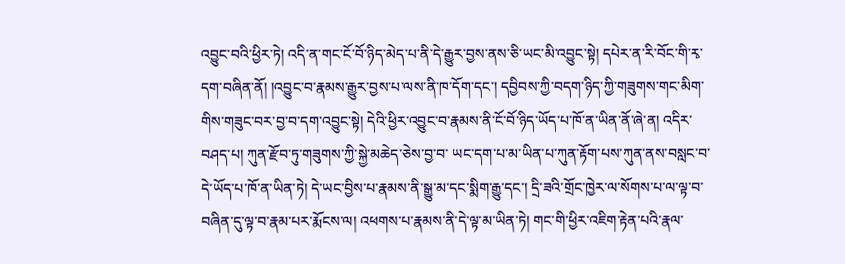འབྱུང་བའི་ཕྱིར་ཏེ། འདི་ན་གང་ངོ་བོ་ཉིད་མེད་པ་ནི་དེ་རྒྱུར་བྱས་ནས་ཅི་ཡང་མི་འབྱུང་སྟེ། དཔེར་ན་རི་བོང་གི་རྭ་དག་བཞིན་ནོ། །འབྱུང་བ་རྣམས་རྒྱུར་བྱས་པ་ལས་ནི་ཁ་དོག་དང་། དབྱིབས་ཀྱི་བདག་ཉིད་ཀྱི་གཟུགས་གང་མིག་གིས་གཟུང་བར་བྱ་བ་དག་འབྱུང་སྟེ། དེའི་ཕྱིར་འབྱུང་བ་རྣམས་ནི་ངོ་བོ་ཉིད་ཡོད་པ་ཁོ་ན་ཡིན་ནོ་ཞེ་ན། འདིར་བཤད་པ། ཀུན་རྫོབ་ཏུ་གཟུགས་ཀྱི་སྐྱེ་མཆེད་ཅེས་བྱ་བ་ ཡང་དག་པ་མ་ཡིན་པ་ཀུན་རྟོག་པས་ཀུན་ནས་བསླང་བ་དེ་ཡོད་པ་ཁོ་ན་ཡིན་ཏེ། དེ་ཡང་བྱིས་པ་རྣམས་ནི་སྒྱུ་མ་དང་སྨིག་རྒྱུ་དང་། དྲི་ཟའི་གྲོང་ཁྱེར་ལ་སོགས་པ་ལ་ལྟ་བ་བཞིན་དུ་ལྟ་བ་རྣམ་པར་རྨོངས་ལ། འཕགས་པ་རྣམས་ནི་དེ་ལྟ་མ་ཡིན་ཏེ། གང་གི་ཕྱིར་འཇིག་རྟེན་པའི་རྣལ་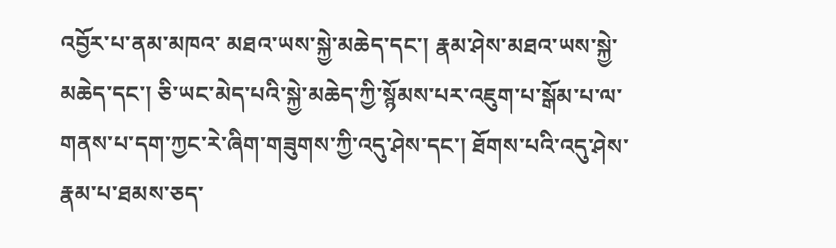འབྱོར་པ་ནམ་མཁའ་ མཐའ་ཡས་སྐྱེ་མཆེད་དང་། རྣམ་ཤེས་མཐའ་ཡས་སྐྱེ་མཆེད་དང་། ཅི་ཡང་མེད་པའི་སྐྱེ་མཆེད་ཀྱི་སྙོམས་པར་འཇུག་པ་སྒོམ་པ་ལ་གནས་པ་དག་ཀྱང་རེ་ཞིག་གཟུགས་ཀྱི་འདུ་ཤེས་དང་། ཐོགས་པའི་འདུ་ཤེས་རྣམ་པ་ཐམས་ཅད་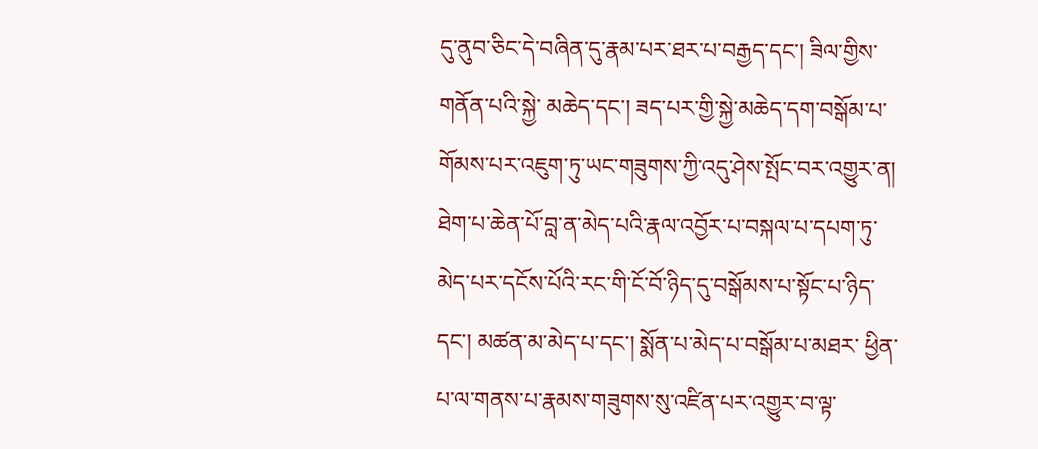དུ་ནུབ་ཅིང་དེ་བཞིན་དུ་རྣམ་པར་ཐར་པ་བརྒྱད་དང་། ཟིལ་གྱིས་གནོན་པའི་སྐྱེ་ མཆེད་དང་། ཟད་པར་གྱི་སྐྱེ་མཆེད་དག་བསྒོམ་པ་གོམས་པར་འཇུག་ཏུ་ཡང་གཟུགས་ཀྱི་འདུ་ཤེས་སྤོང་བར་འགྱུར་ན། ཐེག་པ་ཆེན་པོ་བླ་ན་མེད་པའི་རྣལ་འབྱོར་པ་བསྐལ་པ་དཔག་ཏུ་མེད་པར་དངོས་པོའི་རང་གི་ངོ་བོ་ཉིད་དུ་བསྒོམས་པ་སྟོང་པ་ཉིད་དང་། མཚན་མ་མེད་པ་དང་། སྨོན་པ་མེད་པ་བསྒོམ་པ་མཐར་ ཕྱིན་པ་ལ་གནས་པ་རྣམས་གཟུགས་སུ་འཛིན་པར་འགྱུར་བ་ལྟ་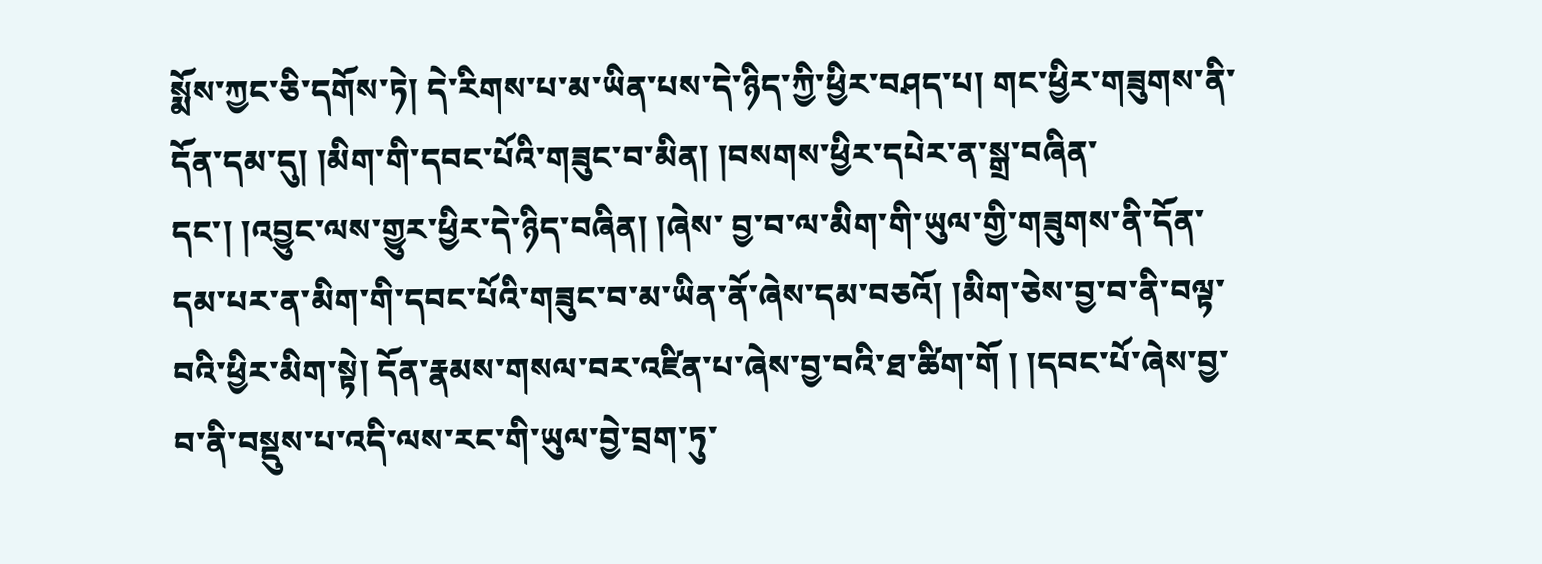སྨོས་ཀྱང་ཅི་དགོས་ཏེ། དེ་རིགས་པ་མ་ཡིན་པས་དེ་ཉིད་ཀྱི་ཕྱིར་བཤད་པ། གང་ཕྱིར་གཟུགས་ནི་དོན་དམ་དུ། །མིག་གི་དབང་པོའི་གཟུང་བ་མིན། །བསགས་ཕྱིར་དཔེར་ན་སྒྲ་བཞིན་དང་། །འབྱུང་ལས་གྱུར་ཕྱིར་དེ་ཉིད་བཞིན། །ཞེས་ བྱ་བ་ལ་མིག་གི་ཡུལ་གྱི་གཟུགས་ནི་དོན་དམ་པར་ན་མིག་གི་དབང་པོའི་གཟུང་བ་མ་ཡིན་ནོ་ཞེས་དམ་བཅའོ། །མིག་ཅེས་བྱ་བ་ནི་བལྟ་བའི་ཕྱིར་མིག་སྟེ། དོན་རྣམས་གསལ་བར་འཛིན་པ་ཞེས་བྱ་བའི་ཐ་ཚིག་གོ ། །དབང་པོ་ཞེས་བྱ་བ་ནི་བསྡུས་པ་འདི་ལས་རང་གི་ཡུལ་བྱེ་བྲག་ཏུ་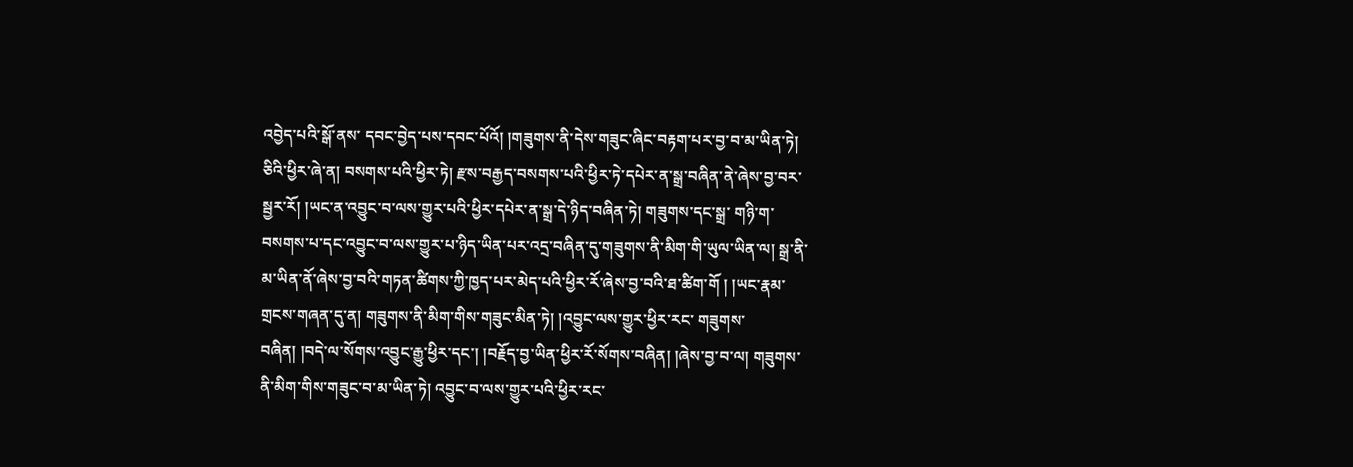འབྱེད་པའི་སྒོ་ནས་ དབང་བྱེད་པས་དབང་པོའོ། །གཟུགས་ནི་དེས་གཟུང་ཞིང་བརྟག་པར་བྱ་བ་མ་ཡིན་ཏེ། ཅིའི་ཕྱིར་ཞེ་ན། བསགས་པའི་ཕྱིར་ཏེ། རྫས་བརྒྱད་བསགས་པའི་ཕྱིར་ཏེ་དཔེར་ན་སྒྲ་བཞིན་ནེ་ཞེས་བྱ་བར་སྦྱར་རོ། །ཡང་ན་འབྱུང་བ་ལས་གྱུར་པའི་ཕྱིར་དཔེར་ན་སྒྲ་དེ་ཉིད་བཞིན་ཏེ། གཟུགས་དང་སྒྲ་ གཉི་ག་བསགས་པ་དང་འབྱུང་བ་ལས་གྱུར་པ་ཉིད་ཡིན་པར་འདྲ་བཞིན་དུ་གཟུགས་ནི་མིག་གི་ཡུལ་ཡིན་ལ། སྒྲ་ནི་མ་ཡིན་ནོ་ཞེས་བྱ་བའི་གཏན་ཚིགས་ཀྱི་ཁྱད་པར་མེད་པའི་ཕྱིར་རོ་ཞེས་བྱ་བའི་ཐ་ཚིག་གོ ། །ཡང་རྣམ་གྲངས་གཞན་དུ་ན། གཟུགས་ནི་མིག་གིས་གཟུང་མིན་ཏེ། །འབྱུང་ལས་གྱུར་ཕྱིར་རང་ གཟུགས་བཞིན། །བདེ་ལ་སོགས་འབྱུང་རྒྱུ་ཕྱིར་དང་། །བརྗོད་བྱ་ཡིན་ཕྱིར་རོ་སོགས་བཞིན། །ཞེས་བྱ་བ་ལ། གཟུགས་ནི་མིག་གིས་གཟུང་བ་མ་ཡིན་ཏེ། འབྱུང་བ་ལས་གྱུར་པའི་ཕྱིར་རང་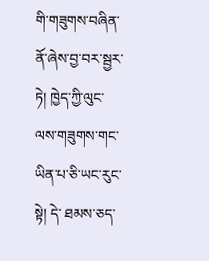གི་གཟུགས་བཞིན་ནོ་ཞེས་བྱ་བར་སྦྱར་ཏེ། ཁྱེད་ཀྱི་ལུང་ལས་གཟུགས་གང་ཡིན་པ་ཅི་ཡང་རུང་སྟེ། དེ་ ཐམས་ཅད་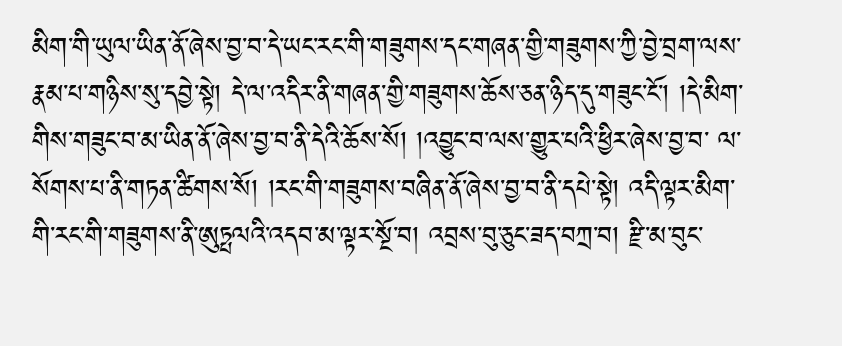མིག་གི་ཡུལ་ཡིན་ནོ་ཞེས་བྱ་བ་དེ་ཡང་རང་གི་གཟུགས་དང་གཞན་གྱི་གཟུགས་ཀྱི་བྱེ་བྲག་ལས་རྣམ་པ་གཉིས་སུ་དབྱེ་སྟེ། དེ་ལ་འདིར་ནི་གཞན་གྱི་གཟུགས་ཆོས་ཅན་ཉིད་དུ་གཟུང་ངོ་། །དེ་མིག་གིས་གཟུང་བ་མ་ཡིན་ནོ་ཞེས་བྱ་བ་ནི་དེའི་ཆོས་སོ། །འབྱུང་བ་ལས་གྱུར་པའི་ཕྱིར་ཞེས་བྱ་བ་ ལ་སོགས་པ་ནི་གཏན་ཚིགས་སོ། །རང་གི་གཟུགས་བཞིན་ནོ་ཞེས་བྱ་བ་ནི་དཔེ་སྟེ། འདི་ལྟར་མིག་གི་རང་གི་གཟུགས་ནི་ཨུཏྤལའི་འདབ་མ་ལྟར་སྔོ་བ། འབྲས་བུ་ཅུང་ཟད་བཀྲ་བ། རྫི་མ་བུང་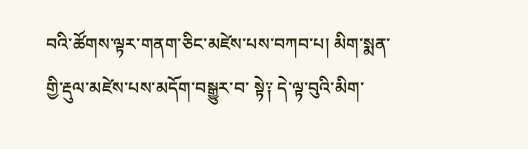བའི་ཚོགས་ལྟར་གནག་ཅིང་མཛེས་པས་བཀབ་པ། མིག་སྨན་གྱི་རྡུལ་མཛེས་པས་མདོག་བསྒྱུར་བ་ སྟེ༑ དེ་ལྟ་བུའི་མིག་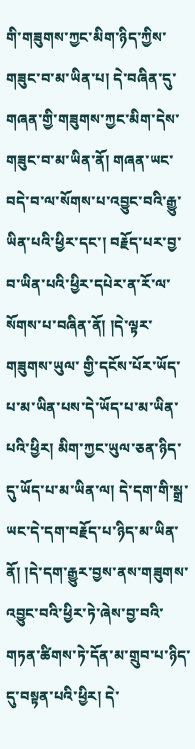གི་གཟུགས་ཀྱང་མིག་ཉིད་ཀྱིས་གཟུང་བ་མ་ཡིན་པ། དེ་བཞིན་དུ་གཞན་གྱི་གཟུགས་ཀྱང་མིག་དེས་གཟུང་བ་མ་ཡིན་ནོ། གཞན་ཡང་བདེ་བ་ལ་སོགས་པ་འབྱུང་བའི་རྒྱུ་ཡིན་པའི་ཕྱིར་དང་། བརྗོད་པར་བྱ་བ་ཡིན་པའི་ཕྱིར་དཔེར་ན་རོ་ལ་སོགས་པ་བཞིན་ནོ། །དེ་ལྟར་གཟུགས་ཡུལ་ གྱི་དངོས་པོར་ཡོད་པ་མ་ཡིན་པས་དེ་ཡོད་པ་མ་ཡིན་པའི་ཕྱིར། མིག་ཀྱང་ཡུལ་ཅན་ཉིད་དུ་ཡོད་པ་མ་ཡིན་ལ། དེ་དག་གི་སྒྲ་ཡང་དེ་དག་བརྗོད་པ་ཉིད་མ་ཡིན་ནོ། །དེ་དག་རྒྱུར་བྱས་ནས་གཟུགས་འབྱུང་བའི་ཕྱིར་ཏེ་ཞེས་བྱ་བའི་གཏན་ཚིགས་ཏེ་དོན་མ་གྲུབ་པ་ཉིད་དུ་བསྟན་པའི་ཕྱིར། དེ་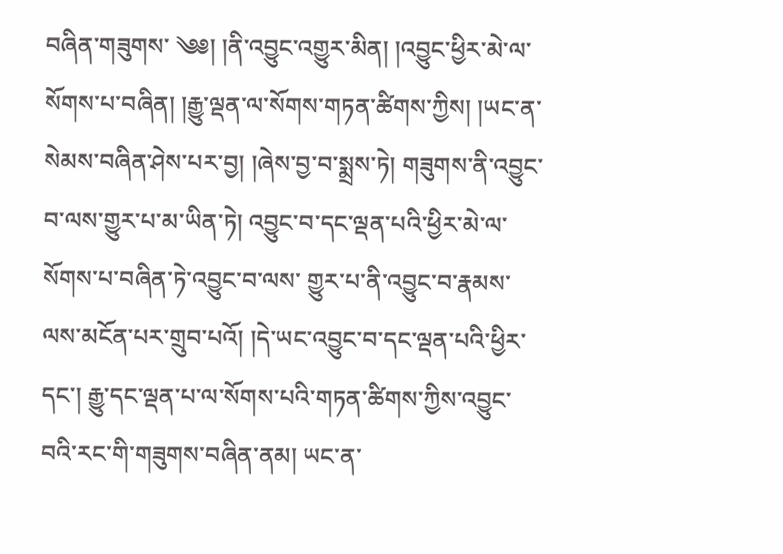བཞིན་གཟུགས་ ༄༅། །ནི་འབྱུང་འགྱུར་མིན། །འབྱུང་ཕྱིར་མེ་ལ་སོགས་པ་བཞིན། །རྒྱུ་ལྡན་ལ་སོགས་གཏན་ཚིགས་ཀྱིས། །ཡང་ན་སེམས་བཞིན་ཤེས་པར་བྱ། །ཞེས་བྱ་བ་སྨྲས་ཏེ། གཟུགས་ནི་འབྱུང་བ་ལས་གྱུར་པ་མ་ཡིན་ཏེ། འབྱུང་བ་དང་ལྡན་པའི་ཕྱིར་མེ་ལ་སོགས་པ་བཞིན་ཏེ་འབྱུང་བ་ལས་ གྱུར་པ་ནི་འབྱུང་བ་རྣམས་ལས་མངོན་པར་གྲུབ་པའོ། །དེ་ཡང་འབྱུང་བ་དང་ལྡན་པའི་ཕྱིར་དང་། རྒྱུ་དང་ལྡན་པ་ལ་སོགས་པའི་གཏན་ཚིགས་ཀྱིས་འབྱུང་བའི་རང་གི་གཟུགས་བཞིན་ནམ། ཡང་ན་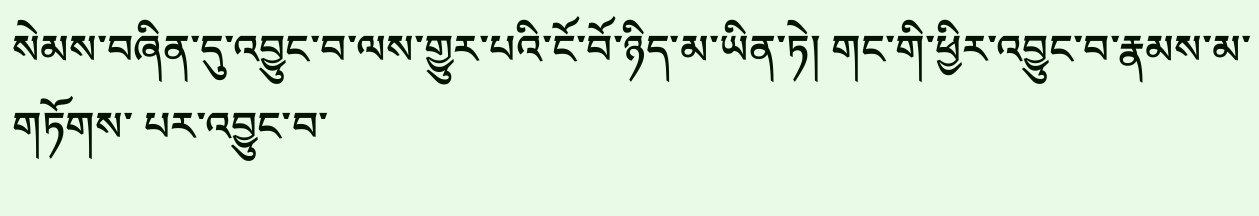སེམས་བཞིན་དུ་འབྱུང་བ་ལས་གྱུར་པའི་ངོ་བོ་ཉིད་མ་ཡིན་ཏེ། གང་གི་ཕྱིར་འབྱུང་བ་རྣམས་མ་གཏོགས་ པར་འབྱུང་བ་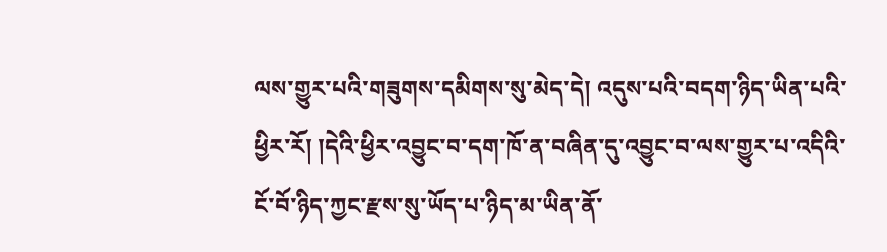ལས་གྱུར་པའི་གཟུགས་དམིགས་སུ་མེད་དེ། འདུས་པའི་བདག་ཉིད་ཡིན་པའི་ཕྱིར་རོ། །དེའི་ཕྱིར་འབྱུང་བ་དག་ཁོ་ན་བཞིན་དུ་འབྱུང་བ་ལས་གྱུར་པ་འདིའི་ངོ་བོ་ཉིད་ཀྱང་རྫས་སུ་ཡོད་པ་ཉིད་མ་ཡིན་ནོ་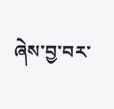ཞེས་བྱ་བར་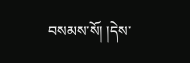བསམས་སོ། །དེས་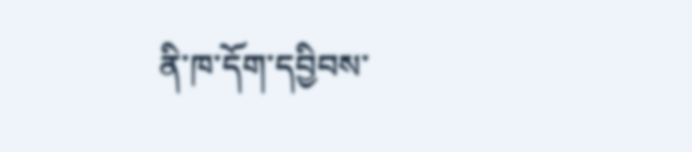ནི་ཁ་དོག་དབྱིབས་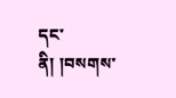དང་ནི། །བསགས་